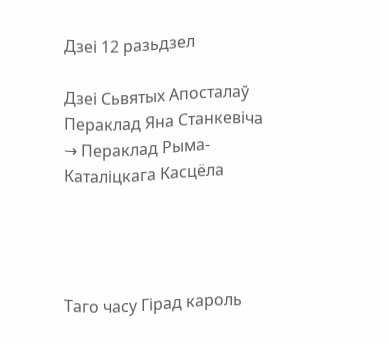Дзеі 12 разьдзел

Дзеі Сьвятых Апосталаў
Пераклад Яна Станкевіча → Пераклад Рыма-Каталіцкага Касцёла




Таго часу Гірад кароль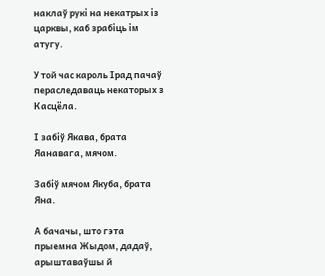наклаў рукі на некатрых із царквы, каб зрабіць ім атугу.

У той час кароль Ірад пачаў пераследаваць некаторых з Касцёла.

І забіў Якава, брата Яанавага, мячом.

Забіў мячом Якуба, брата Яна.

А бачачы, што гэта прыемна Жыдом, дадаў, арыштаваўшы й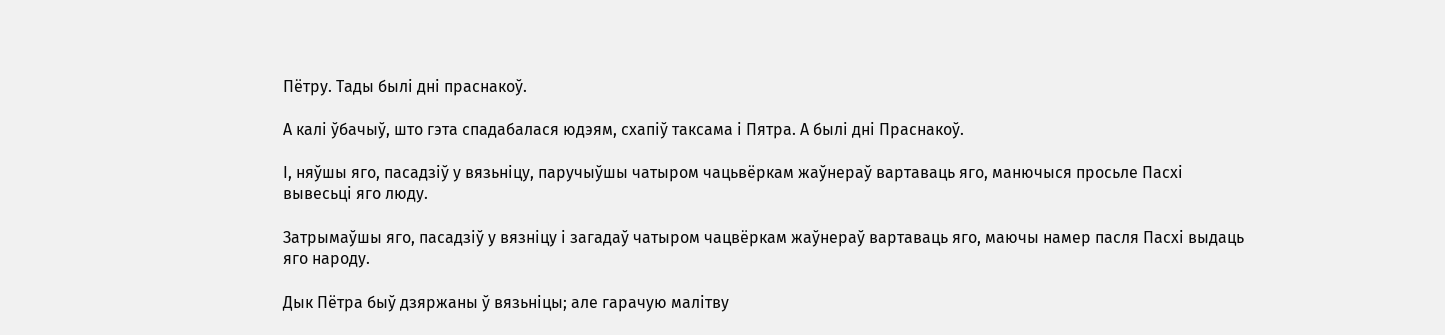Пётру. Тады былі дні праснакоў.

А калі ўбачыў, што гэта спадабалася юдэям, схапіў таксама і Пятра. А былі дні Праснакоў.

І, няўшы яго, пасадзіў у вязьніцу, паручыўшы чатыром чацьвёркам жаўнераў вартаваць яго, манючыся просьле Пасхі вывесьці яго люду.

Затрымаўшы яго, пасадзіў у вязніцу і загадаў чатыром чацвёркам жаўнераў вартаваць яго, маючы намер пасля Пасхі выдаць яго народу.

Дык Пётра быў дзяржаны ў вязьніцы; але гарачую малітву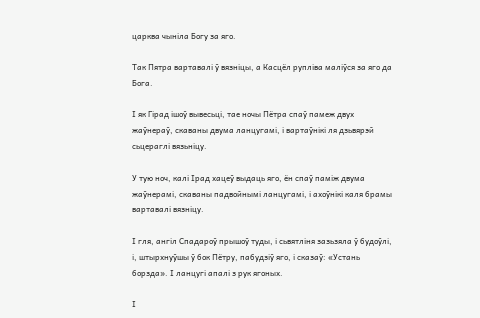царква чыніла Богу за яго.

Так Пятра вартавалі ў вязніцы, а Касцёл рупліва маліўся за яго да Бога.

І як Гірад ішоў вывесьці, тае ночы Пётра спаў памеж двух жаўнераў, скаваны двума ланцугамі, і вартаўнікі ля дзьвярэй сьцераглі вязьніцу.

У тую ноч, калі Ірад хацеў выдаць яго, ён спаў паміж двума жаўнерамі, скаваны падвойнымі ланцугамі, і ахоўнікі каля брамы вартавалі вязніцу.

І гля, ангіл Спадароў прышоў туды, і сьвятліня зазьзяла ў будоўлі, і, штырхнуўшы ў бок Пётру, пабудзіў яго, і сказаў: «Устань борзда». І ланцугі апалі з рук ягоных.

І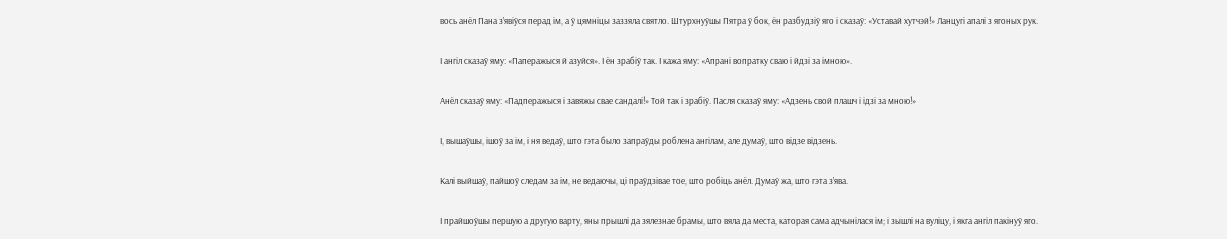вось анёл Пана з’явіўся перад ім, а ў цямніцы заззяла святло. Штурхнуўшы Пятра ў бок, ён разбудзіў яго і сказаў: «Уставай хутчэй!» Ланцугі апалі з ягоных рук.

І ангіл сказаў яму: «Паперажыся й азуйся». І ён зрабіў так. І кажа яму: «Апрані вопратку сваю і йдзі за імною».

Анёл сказаў яму: «Падперажыся і завяжы свае сандалі!» Той так і зрабіў. Пасля сказаў яму: «Адзень свой плашч і ідзі за мною!»

І, вышаўшы, ішоў за ім, і ня ведаў, што гэта было запраўды роблена ангілам, але думаў, што відзе відзень.

Калі выйшаў, пайшоў следам за ім, не ведаючы, ці праўдзівае тое, што робіць анёл. Думаў жа, што гэта з’ява.

І прайшоўшы першую а другую варту, яны прышлі да зялезнае брамы, што вяла да места, каторая сама адчынілася ім; і зышлі на вуліцу, і якга ангіл пакінуў яго.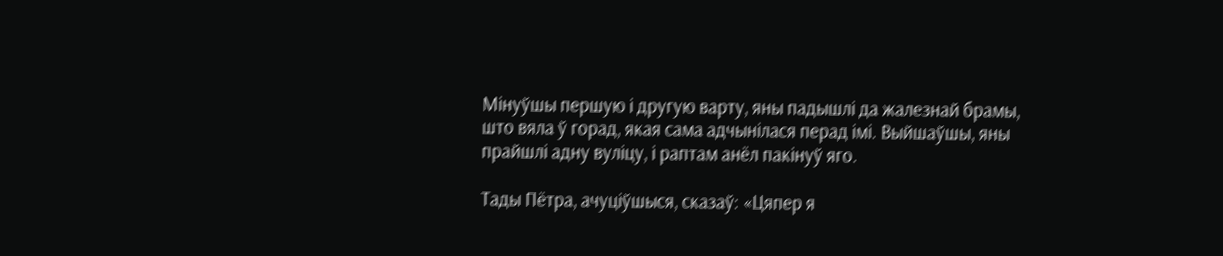Мінуўшы першую і другую варту, яны падышлі да жалезнай брамы, што вяла ў горад, якая сама адчынілася перад імі. Выйшаўшы, яны прайшлі адну вуліцу, і раптам анёл пакінуў яго.

Тады Пётра, ачуціўшыся, сказаў: «Цяпер я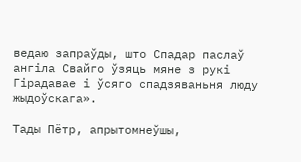ведаю запраўды, што Спадар паслаў ангіла Свайго ўзяць мяне з рукі Гірадавае і ўсяго спадзяваньня люду жыдоўскага».

Тады Пётр, апрытомнеўшы,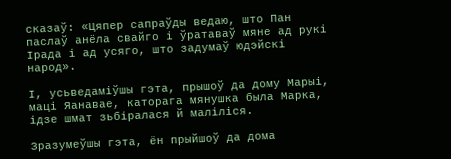сказаў: «Цяпер сапраўды ведаю, што Пан паслаў анёла свайго і ўратаваў мяне ад рукі Ірада і ад усяго, што задумаў юдэйскі народ».

І, усьведаміўшы гэта, прышоў да дому Марыі, маці Яанавае, каторага мянушка была Марка, ідзе шмат зьбіралася й маліліся.

Зразумеўшы гэта, ён прыйшоў да дома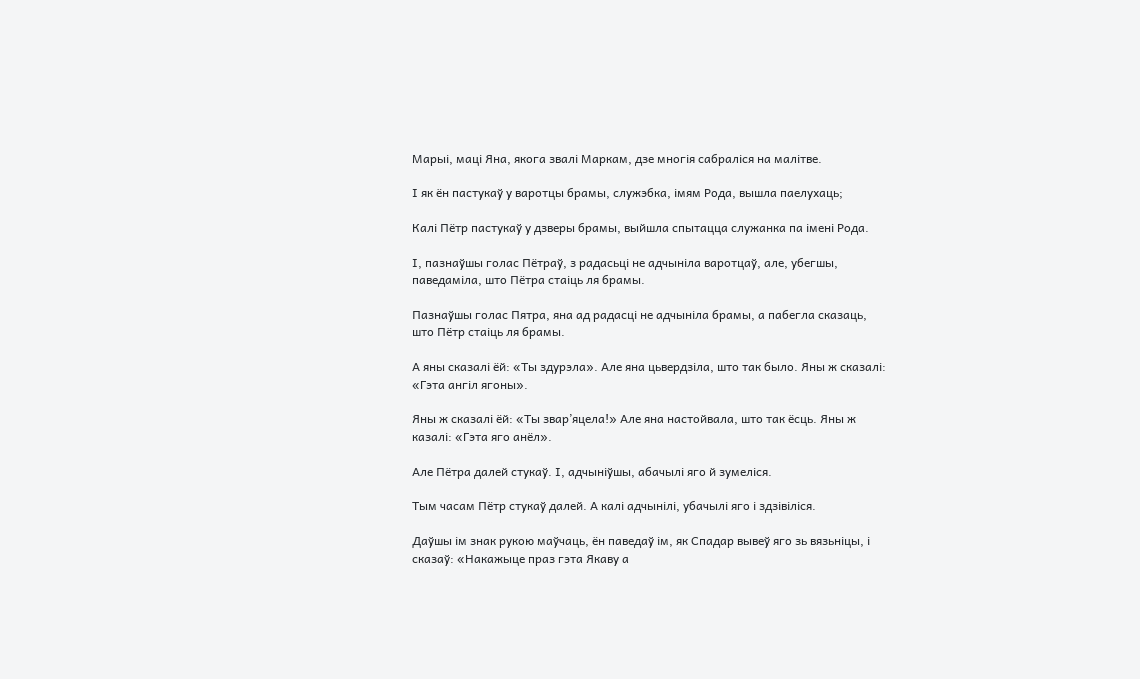Марыі, маці Яна, якога звалі Маркам, дзе многія сабраліся на малітве.

І як ён пастукаў у варотцы брамы, служэбка, імям Рода, вышла паелухаць;

Калі Пётр пастукаў у дзверы брамы, выйшла спытацца служанка па імені Рода.

І, пазнаўшы голас Пётраў, з радасьці не адчыніла варотцаў, але, убегшы, паведаміла, што Пётра стаіць ля брамы.

Пазнаўшы голас Пятра, яна ад радасці не адчыніла брамы, а пабегла сказаць, што Пётр стаіць ля брамы.

А яны сказалі ёй: «Ты здурэла». Але яна цьвердзіла, што так было. Яны ж сказалі: «Гэта ангіл ягоны».

Яны ж сказалі ёй: «Ты звар’яцела!» Але яна настойвала, што так ёсць. Яны ж казалі: «Гэта яго анёл».

Але Пётра далей стукаў. І, адчыніўшы, абачылі яго й зумеліся.

Тым часам Пётр стукаў далей. А калі адчынілі, убачылі яго і здзівіліся.

Даўшы ім знак рукою маўчаць, ён паведаў ім, як Спадар вывеў яго зь вязьніцы, і сказаў: «Накажыце праз гэта Якаву а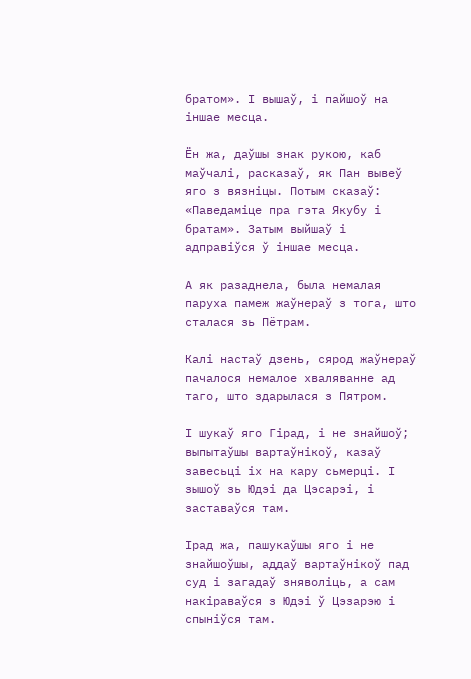братом». І вышаў, і пайшоў на іншае месца.

Ён жа, даўшы знак рукою, каб маўчалі, расказаў, як Пан вывеў яго з вязніцы. Потым сказаў: «Паведаміце пра гэта Якубу і братам». Затым выйшаў і адправіўся ў іншае месца.

А як разаднела, была немалая паруха памеж жаўнераў з тога, што сталася зь Пётрам.

Калі настаў дзень, сярод жаўнераў пачалося немалое хваляванне ад таго, што здарылася з Пятром.

І шукаў яго Гірад, і не знайшоў; выпытаўшы вартаўнікоў, казаў завесьці іх на кару сьмерці. І зышоў зь Юдэі да Цэсарэі, і заставаўся там.

Ірад жа, пашукаўшы яго і не знайшоўшы, аддаў вартаўнікоў пад суд і загадаў зняволіць, а сам накіраваўся з Юдэі ў Цэзарэю і спыніўся там.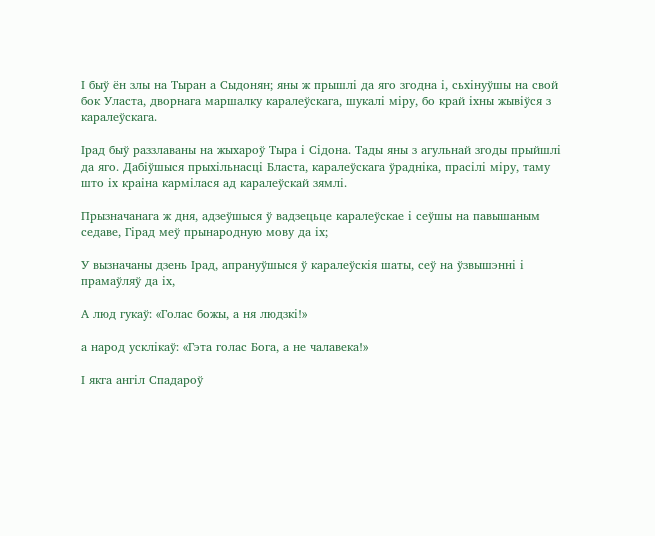І быў ён злы на Тыран а Сыдонян; яны ж прышлі да яго згодна і, сьхінуўшы на свой бок Уласта, дворнага маршалку каралеўскага, шукалі міру, бо край іхны жывіўся з каралеўскага.

Ірад быў раззлаваны на жыхароў Тыра і Сідона. Тады яны з агульнай згоды прыйшлі да яго. Дабіўшыся прыхільнасці Бласта, каралеўскага ўрадніка, прасілі міру, таму што іх краіна кармілася ад каралеўскай зямлі.

Прызначанага ж дня, адзеўшыся ў вадзецьце каралеўскае і сеўшы на павышаным седаве, Гірад меў прынародную мову да іх;

У вызначаны дзень Ірад, апрануўшыся ў каралеўскія шаты, сеў на ўзвышэнні і прамаўляў да іх,

А люд гукаў: «Голас божы, а ня людзкі!»

а народ усклікаў: «Гэта голас Бога, а не чалавека!»

І якга ангіл Спадароў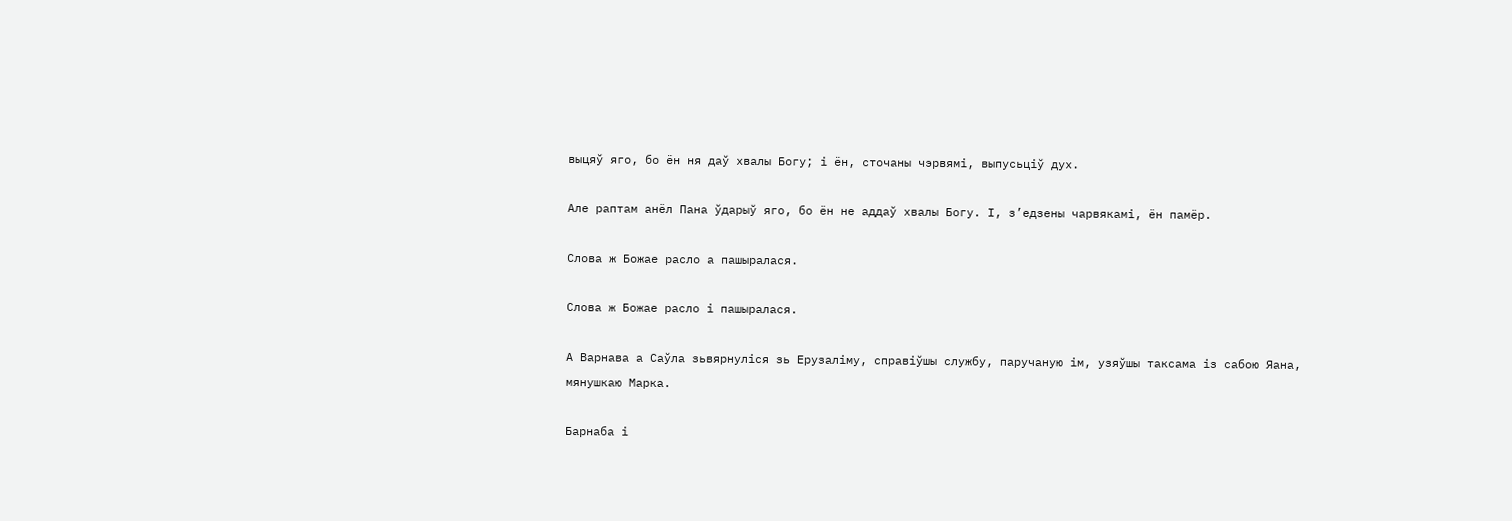выцяў яго, бо ён ня даў хвалы Богу; і ён, сточаны чэрвямі, выпусьціў дух.

Але раптам анёл Пана ўдарыў яго, бо ён не аддаў хвалы Богу. І, з’едзены чарвякамі, ён памёр.

Слова ж Божае расло а пашыралася.

Слова ж Божае расло і пашыралася.

А Варнава а Саўла зьвярнуліся зь Ерузаліму, справіўшы службу, паручаную ім, узяўшы таксама із сабою Яана, мянушкаю Марка.

Барнаба і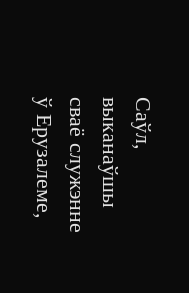Саўл, выканаўшы сваё служэнне ў Ерузалеме,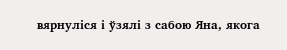вярнуліся і ўзялі з сабою Яна, якога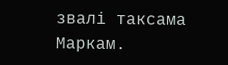звалі таксама Маркам.